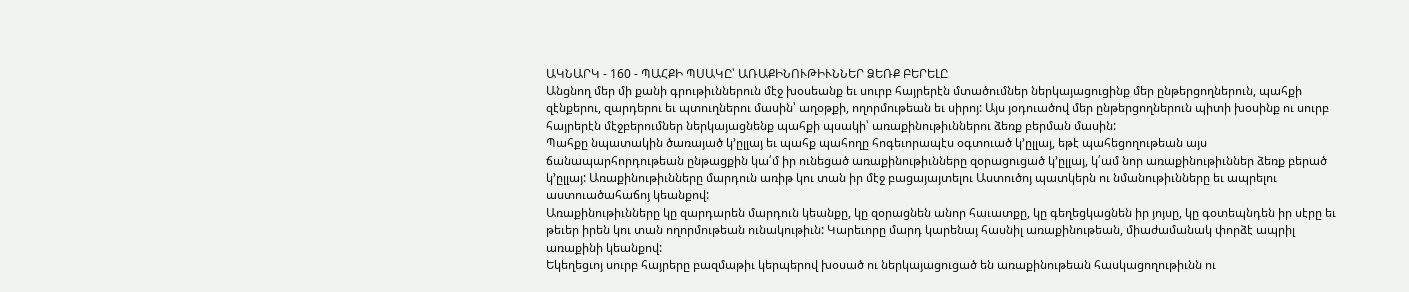ԱԿՆԱՐԿ - 160 - ՊԱՀՔԻ ՊՍԱԿԸ՝ ԱՌԱՔԻՆՈՒԹԻՒՆՆԵՐ ՁԵՌՔ ԲԵՐԵԼԸ
Անցնող մեր մի քանի գրութիւններուն մէջ խօսեանք եւ սուրբ հայրերէն մտածումներ ներկայացուցինք մեր ընթերցողներուն, պահքի զէնքերու, զարդերու եւ պտուղներու մասին՝ աղօթքի, ողորմութեան եւ սիրոյ: Այս յօդուածով մեր ընթերցողներուն պիտի խօսինք ու սուրբ հայրերէն մէջբերումներ ներկայացնենք պահքի պսակի՝ առաքինութիւններու ձեռք բերման մասին:
Պահքը նպատակին ծառայած կ՚ըլլայ եւ պահք պահողը հոգեւորապէս օգտուած կ՚ըլլայ, եթէ պահեցողութեան այս ճանապարհորդութեան ընթացքին կա՛մ իր ունեցած առաքինութիւնները զօրացուցած կ՚ըլլայ, կ՛ամ նոր առաքինութիւններ ձեռք բերած կ՚ըլլայ: Առաքինութիւնները մարդուն առիթ կու տան իր մէջ բացայայտելու Աստուծոյ պատկերն ու նմանութիւնները եւ ապրելու աստուածահաճոյ կեանքով:
Առաքինութիւնները կը զարդարեն մարդուն կեանքը, կը զօրացնեն անոր հաւատքը, կը գեղեցկացնեն իր յոյսը, կը գօտեպնդեն իր սէրը եւ թեւեր իրեն կու տան ողորմութեան ունակութիւն: Կարեւորը մարդ կարենայ հասնիլ առաքինութեան, միաժամանակ փորձէ ապրիլ առաքինի կեանքով:
Եկեղեցւոյ սուրբ հայրերը բազմաթիւ կերպերով խօսած ու ներկայացուցած են առաքինութեան հասկացողութիւնն ու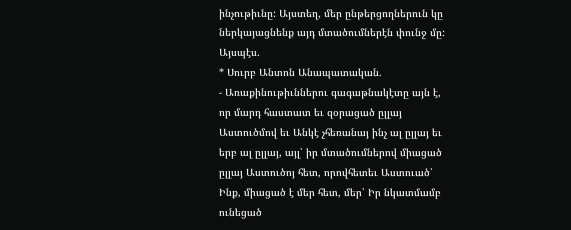ինչութիւնը: Այստեղ, մեր ընթերցողներուն կը ներկայացնենք այդ մտածումներէն փունջ մը: Այսպէս.
* Սուրբ Անտոն Անապատական.
- Առաքինութիւններու գագաթնակէտը այն է, որ մարդ հաստատ եւ զօրացած ըլլայ Աստուծմով եւ Անկէ չհեռանայ ինչ ալ ըլլայ եւ երբ ալ ըլլայ, այլ՝ իր մտածումներով միացած ըլլայ Աստուծոյ հետ, որովհետեւ Աստուած՝ Ինք, միացած է մեր հետ, մեր՝ Իր նկատմամբ ունեցած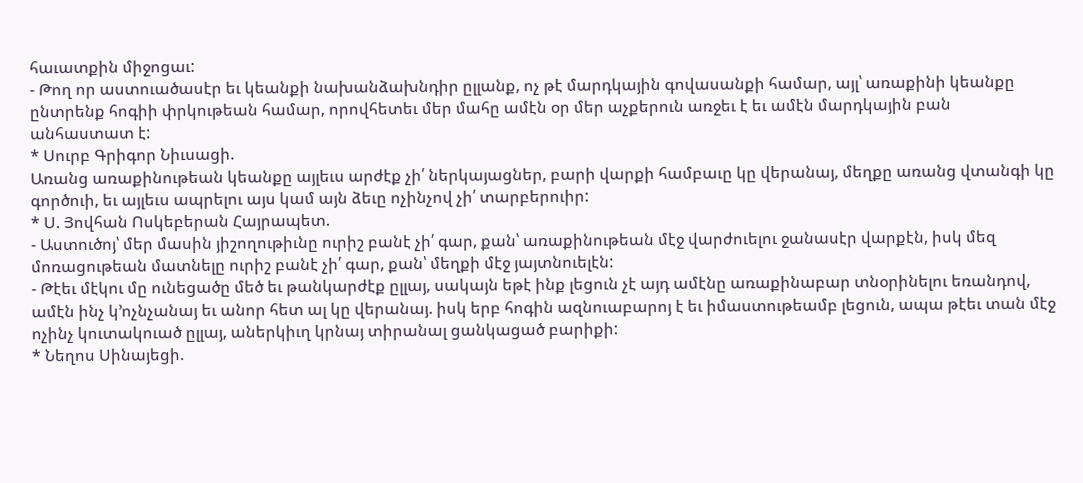հաւատքին միջոցաւ:
- Թող որ աստուածասէր եւ կեանքի նախանձախնդիր ըլլանք, ոչ թէ մարդկային գովասանքի համար, այլ՝ առաքինի կեանքը ընտրենք հոգիի փրկութեան համար, որովհետեւ մեր մահը ամէն օր մեր աչքերուն առջեւ է եւ ամէն մարդկային բան անհաստատ է:
* Սուրբ Գրիգոր Նիւսացի.
Առանց առաքինութեան կեանքը այլեւս արժէք չի՛ ներկայացներ, բարի վարքի համբաւը կը վերանայ, մեղքը առանց վտանգի կը գործուի, եւ այլեւս ապրելու այս կամ այն ձեւը ոչինչով չի՛ տարբերուիր:
* Ս. Յովհան Ոսկեբերան Հայրապետ.
- Աստուծոյ՝ մեր մասին յիշողութիւնը ուրիշ բանէ չի՛ գար, քան՝ առաքինութեան մէջ վարժուելու ջանասէր վարքէն, իսկ մեզ մոռացութեան մատնելը ուրիշ բանէ չի՛ գար, քան՝ մեղքի մէջ յայտնուելէն:
- Թէեւ մէկու մը ունեցածը մեծ եւ թանկարժէք ըլլայ, սակայն եթէ ինք լեցուն չէ այդ ամէնը առաքինաբար տնօրինելու եռանդով, ամէն ինչ կ՚ոչնչանայ եւ անոր հետ ալ կը վերանայ. իսկ երբ հոգին ազնուաբարոյ է եւ իմաստութեամբ լեցուն, ապա թէեւ տան մէջ ոչինչ կուտակուած ըլլայ, աներկիւղ կրնայ տիրանալ ցանկացած բարիքի:
* Նեղոս Սինայեցի.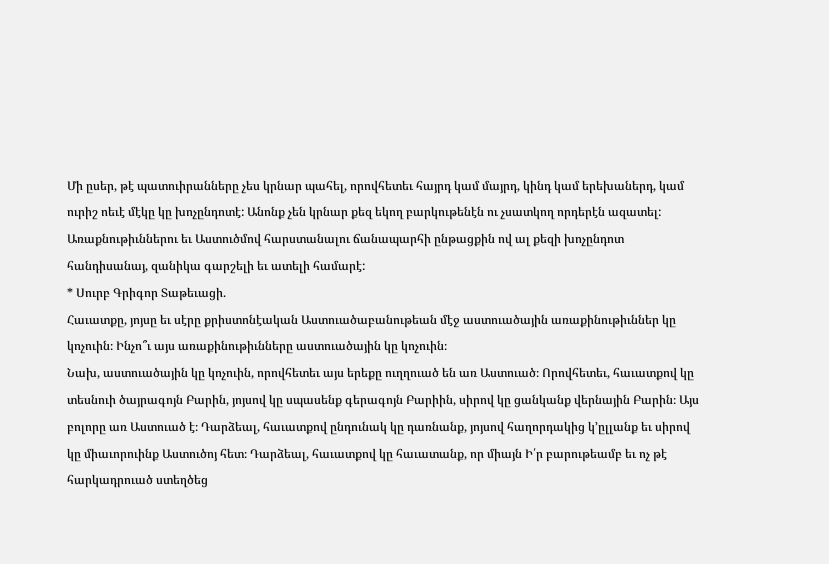Մի ըսեր, թէ պատուիրանները չես կրնար պահել, որովհետեւ հայրդ կամ մայրդ, կինդ կամ երեխաներդ, կամ ուրիշ ոեւէ մէկը կը խոչընդոտէ: Անոնք չեն կրնար քեզ եկող բարկութենէն ու չսատկող որդերէն ազատել: Առաքնութիւններու եւ Աստուծմով հարստանալու ճանապարհի ընթացքին ով ալ քեզի խոչընդոտ հանդիսանայ, զանիկա գարշելի եւ ատելի համարէ:
* Սուրբ Գրիգոր Տաթեւացի.
Հաւատքը, յոյսը եւ սէրը քրիստոնէական Աստուածաբանութեան մէջ աստուածային առաքինութիւններ կը կոչուին։ Ինչո՞ւ այս առաքինութիւնները աստուածային կը կոչուին։
Նախ, աստուածային կը կոչուին, որովհետեւ այս երեքը ուղղուած են առ Աստուած։ Որովհետեւ, հաւատքով կը տեսնուի ծայրագոյն Բարին, յոյսով կը սպասենք գերագոյն Բարիին, սիրով կը ցանկանք վերնային Բարին։ Այս բոլորը առ Աստուած է։ Դարձեալ, հաւատքով ընդունակ կը դառնանք, յոյսով հաղորդակից կ՚ըլլանք եւ սիրով կը միաւորուինք Աստուծոյ հետ։ Դարձեալ, հաւատքով կը հաւատանք, որ միայն Ի՛ր բարութեամբ եւ ոչ թէ հարկադրուած ստեղծեց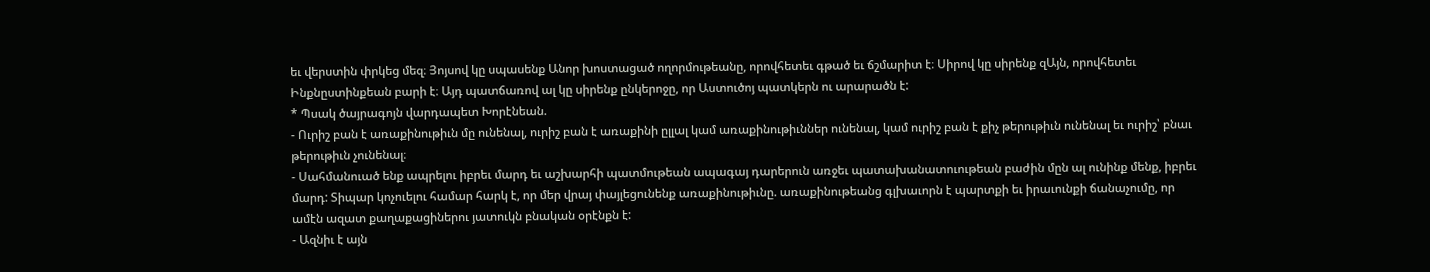եւ վերստին փրկեց մեզ։ Յոյսով կը սպասենք Անոր խոստացած ողորմութեանը, որովհետեւ գթած եւ ճշմարիտ է։ Սիրով կը սիրենք զԱյն, որովհետեւ Ինքնըստինքեան բարի է։ Այդ պատճառով ալ կը սիրենք ընկերոջը, որ Աստուծոյ պատկերն ու արարածն է:
* Պսակ ծայրագոյն վարդապետ Խորէնեան.
- Ուրիշ բան է առաքինութիւն մը ունենալ, ուրիշ բան է առաքինի ըլլալ կամ առաքինութիւններ ունենալ, կամ ուրիշ բան է քիչ թերութիւն ունենալ եւ ուրիշ՝ բնաւ թերութիւն չունենալ։
- Սահմանուած ենք ապրելու իբրեւ մարդ եւ աշխարհի պատմութեան ապագայ դարերուն առջեւ պատախանատուութեան բաժին մըն ալ ունինք մենք, իբրեւ մարդ: Տիպար կոչուելու համար հարկ է, որ մեր վրայ փայլեցունենք առաքինութիւնը. առաքինութեանց գլխաւորն է պարտքի եւ իրաւունքի ճանաչումը, որ ամէն ազատ քաղաքացիներու յատուկն բնական օրէնքն է:
- Ազնիւ է այն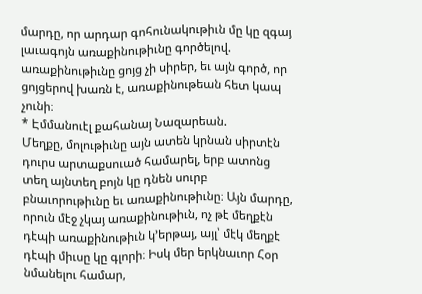մարդը, որ արդար գոհունակութիւն մը կը զգայ լաւագոյն առաքինութիւնը գործելով. առաքինութիւնը ցոյց չի սիրեր, եւ այն գործ, որ ցոյցերով խառն է, առաքինութեան հետ կապ չունի։
* Էմմանուէլ քահանայ Նազարեան.
Մեղքը, մոլութիւնը այն ատեն կրնան սիրտէն դուրս արտաքսուած համարել, երբ ատոնց տեղ այնտեղ բոյն կը դնեն սուրբ բնաւորութիւնը եւ առաքինութիւնը։ Այն մարդը, որուն մէջ չկայ առաքինութիւն, ոչ թէ մեղքէն դէպի առաքինութիւն կ՚երթայ, այլ՝ մէկ մեղքէ դէպի միւսը կը գլորի։ Իսկ մեր երկնաւոր Հօր նմանելու համար,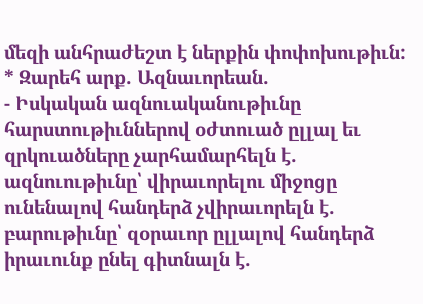մեզի անհրաժեշտ է ներքին փոփոխութիւն:
* Զարեհ արք. Ազնաւորեան.
- Իսկական ազնուականութիւնը հարստութիւններով օժտուած ըլլալ եւ զրկուածները չարհամարհելն է. ազնուութիւնը՝ վիրաւորելու միջոցը ունենալով հանդերձ չվիրաւորելն է. բարութիւնը՝ զօրաւոր ըլլալով հանդերձ իրաւունք ընել գիտնալն է.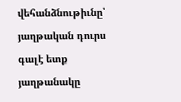վեհանձնութիւնը՝ յաղթական դուրս գալէ ետք յաղթանակը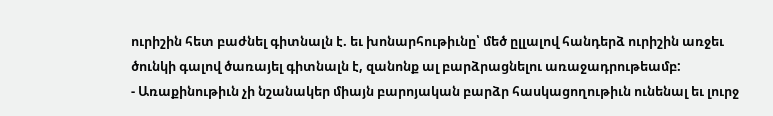ուրիշին հետ բաժնել գիտնալն է. եւ խոնարհութիւնը՝ մեծ ըլլալով հանդերձ ուրիշին առջեւ ծունկի գալով ծառայել գիտնալն է, զանոնք ալ բարձրացնելու առաջադրութեամբ:
- Առաքինութիւն չի նշանակեր միայն բարոյական բարձր հասկացողութիւն ունենալ եւ լուրջ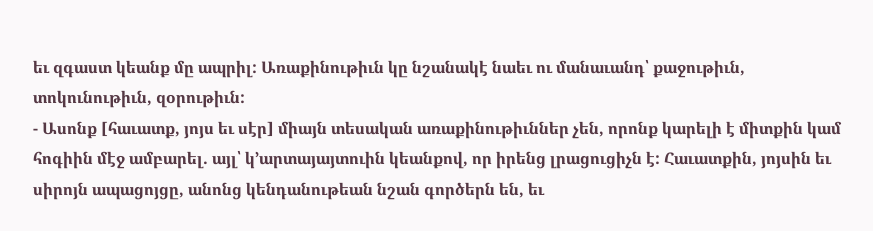եւ զգաստ կեանք մը ապրիլ: Առաքինութիւն կը նշանակէ նաեւ ու մանաւանդ՝ քաջութիւն, տոկունութիւն, զօրութիւն:
- Ասոնք [հաւատք, յոյս եւ սէր] միայն տեսական առաքինութիւններ չեն, որոնք կարելի է միտքին կամ հոգիին մէջ ամբարել. այլ՝ կ՚արտայայտուին կեանքով, որ իրենց լրացուցիչն է: Հաւատքին, յոյսին եւ սիրոյն ապացոյցը, անոնց կենդանութեան նշան գործերն են, եւ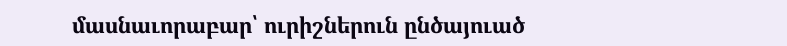մասնաւորաբար՝ ուրիշներուն ընծայուած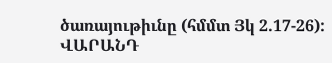ծառայութիւնը (հմմտ Յկ 2.17-26):
ՎԱՐԱՆԴ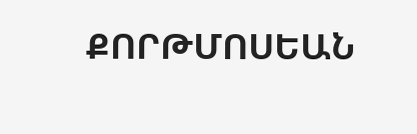ՔՈՐԹՄՈՍԵԱՆ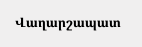Վաղարշապատ